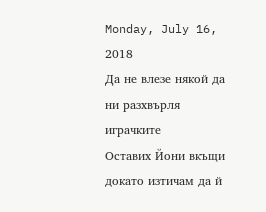Monday, July 16, 2018
Да не влезе някой да ни разхвърля играчките
Оставих Йони вкъщи докато изтичам да й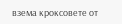взема кроксовете от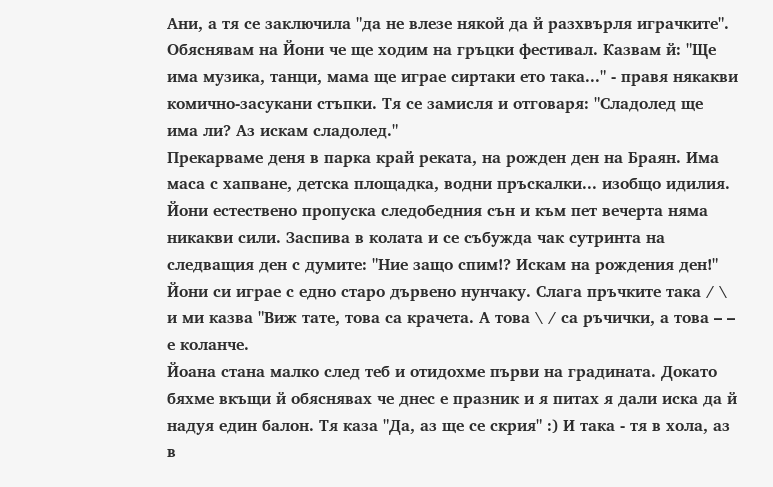Ани, а тя се заключила "да не влезе някой да й разхвърля играчките".
Обяснявам на Йони че ще ходим на гръцки фестивал. Казвам й: "Ще има музика, танци, мама ще играе сиртаки ето така..." - правя някакви комично-засукани стъпки. Тя се замисля и отговаря: "Сладолед ще има ли? Аз искам сладолед."
Прекарваме деня в парка край реката, на рожден ден на Браян. Има маса с хапване, детска площадка, водни пръскалки... изобщо идилия. Йони естествено пропуска следобедния сън и към пет вечерта няма никакви сили. Заспива в колата и се събужда чак сутринта на следващия ден с думите: "Ние защо спим!? Искам на рождения ден!"
Йони си играе с едно старо дървено нунчаку. Слага пръчките така / \ и ми казва "Виж тате, това са крачета. А това \ / са ръчички, а това – – е коланче.
Йоана стана малко след теб и отидохме първи на градината. Докато бяхме вкъщи й обяснявах че днес е празник и я питах я дали иска да й надуя един балон. Тя каза "Да, аз ще се скрия" :) И така - тя в хола, аз в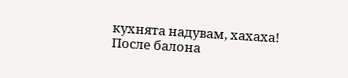кухнята надувам, хахаха! После балона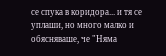се спука в коридора... и тя се уплаши, но много малко и обясняваше, че "Няма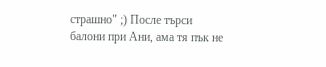страшно" ;) После търси балони при Ани, ама тя пък не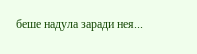беше надула заради нея...